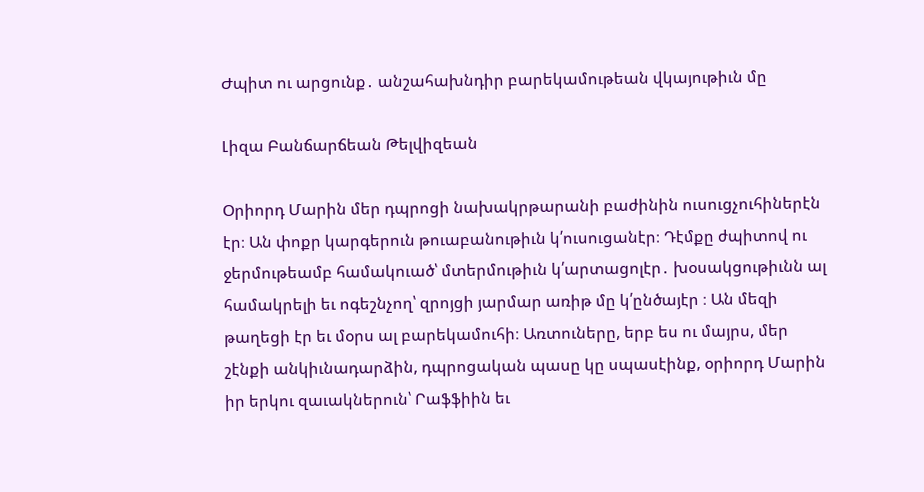Ժպիտ ու արցունք․ անշահախնդիր բարեկամութեան վկայութիւն մը

Լիզա Բանճարճեան Թելվիզեան

Օրիորդ Մարին մեր դպրոցի նախակրթարանի բաժինին ուսուցչուհիներէն էր։ Ան փոքր կարգերուն թուաբանութիւն կ՛ուսուցանէր։ Դէմքը ժպիտով ու ջերմութեամբ համակուած՝ մտերմութիւն կ՛արտացոլէր․ խօսակցութիւնն ալ համակրելի եւ ոգեշնչող՝ զրոյցի յարմար առիթ մը կ՛ընծայէր ։ Ան մեզի թաղեցի էր եւ մօրս ալ բարեկամուհի։ Առտուները, երբ ես ու մայրս, մեր շէնքի անկիւնադարձին, դպրոցական պասը կը սպասէինք, օրիորդ Մարին իր երկու զաւակներուն՝ Րաֆֆիին եւ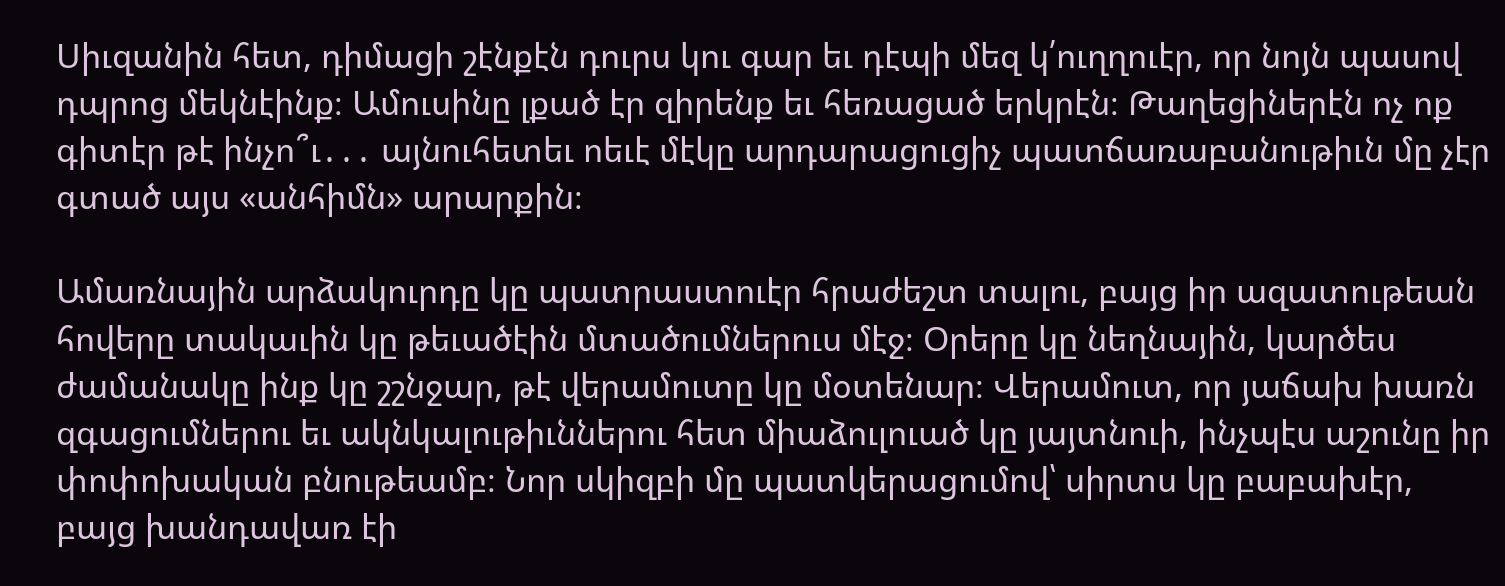Սիւզանին հետ, դիմացի շէնքէն դուրս կու գար եւ դէպի մեզ կ՛ուղղուէր, որ նոյն պասով դպրոց մեկնէինք։ Ամուսինը լքած էր զիրենք եւ հեռացած երկրէն։ Թաղեցիներէն ոչ ոք գիտէր թէ ինչո՞ւ․․․ այնուհետեւ ոեւէ մէկը արդարացուցիչ պատճառաբանութիւն մը չէր գտած այս «անհիմն» արարքին։

Ամառնային արձակուրդը կը պատրաստուէր հրաժեշտ տալու, բայց իր ազատութեան հովերը տակաւին կը թեւածէին մտածումներուս մէջ։ Օրերը կը նեղնային, կարծես ժամանակը ինք կը շշնջար, թէ վերամուտը կը մօտենար։ Վերամուտ, որ յաճախ խառն զգացումներու եւ ակնկալութիւններու հետ միաձուլուած կը յայտնուի, ինչպէս աշունը իր փոփոխական բնութեամբ։ Նոր սկիզբի մը պատկերացումով՝ սիրտս կը բաբախէր, բայց խանդավառ էի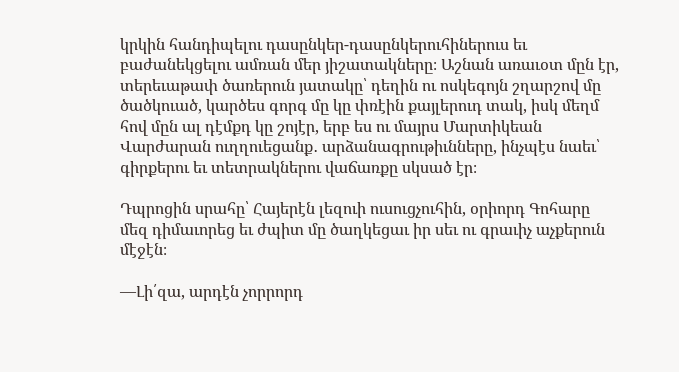կրկին հանդիպելու դասընկեր-դասընկերուհիներուս եւ բաժանեկցելու ամռան մեր յիշատակները։ Աշնան առաւօտ մըն էր, տերեւաթափ ծառերուն յատակը՝ դեղին ու ոսկեգոյն շղարշով մը ծածկուած, կարծես գորգ մը կը փռէին քայլերուդ տակ, իսկ մեղմ հով մըն ալ դէմքդ կը շոյէր, երբ ես ու մայրս Մարտիկեան Վարժարան ուղղուեցանք․ արձանագրութիւնները, ինչպէս նաեւ՝ գիրքերու եւ տետրակներու վաճառքը սկսած էր։

Դպրոցին սրահը՝ Հայերէն լեզուի ուսուցչուհին, օրիորդ Գոհարը մեզ դիմաւորեց եւ ժպիտ մը ծաղկեցաւ իր սեւ ու գրաւիչ աչքերուն մէջէն։

—Լի՛զա, արդէն չորրորդ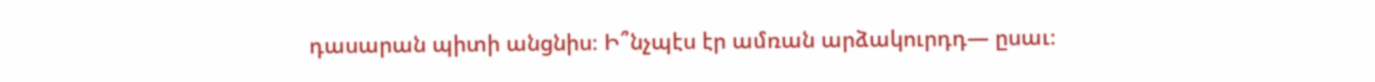դասարան պիտի անցնիս։ Ի՞նչպէս էր ամռան արձակուրդդ— ըսաւ։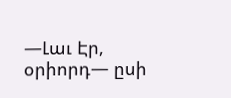—Լաւ Էր, օրիորդ— ըսի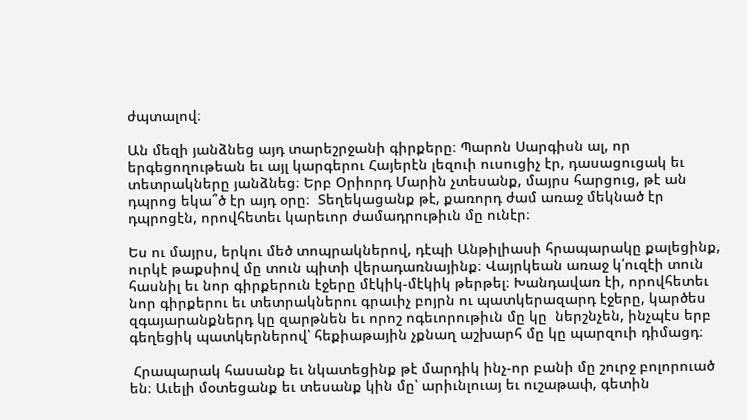ժպտալով։

Ան մեզի յանձնեց այդ տարեշրջանի գիրքերը։ Պարոն Սարգիսն ալ, որ  երգեցողութեան եւ այլ կարգերու Հայերէն լեզուի ուսուցիչ էր, դասացուցակ եւ տետրակները յանձնեց։ Երբ Օրիորդ Մարին չտեսանք, մայրս հարցուց, թէ ան դպրոց եկա՞ծ էր այդ օրը։  Տեղեկացանք թէ, քառորդ ժամ առաջ մեկնած էր դպրոցէն, որովհետեւ կարեւոր ժամադրութիւն մը ունէր։

Ես ու մայրս, երկու մեծ տոպրակներով, դէպի Անթիլիասի հրապարակը քալեցինք, ուրկէ թաքսիով մը տուն պիտի վերադառնայինք։ Վայրկեան առաջ կ՛ուզէի տուն հասնիլ եւ նոր գիրքերուն էջերը մէկիկ-մէկիկ թերթել։ Խանդավառ էի, որովհետեւ նոր գիրքերու եւ տետրակներու գրաւիչ բոյրն ու պատկերազարդ էջերը, կարծես զգայարանքներդ կը զարթնեն եւ որոշ ոգեւորութիւն մը կը  ներշնչեն, ինչպէս երբ գեղեցիկ պատկերներով՝ հեքիաթային չքնաղ աշխարհ մը կը պարզուի դիմացդ։

 Հրապարակ հասանք եւ նկատեցինք թէ մարդիկ ինչ-որ բանի մը շուրջ բոլորուած են։ Աւելի մօտեցանք եւ տեսանք կին մը՝ արիւնլուայ եւ ուշաթափ, գետին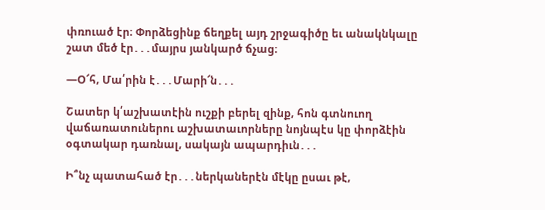փռուած էր։ Փորձեցինք ճեղքել այդ շրջագիծը եւ անակնկալը շատ մեծ էր․․․մայրս յանկարծ ճչաց։

—Օ՜հ, Մա՛րին է․․․Մարի՜ն․․․

Շատեր կ՛աշխատէին ուշքի բերել զինք, հոն գտնուող վաճառատուներու աշխատաւորները նոյնպէս կը փորձէին օգտակար դառնալ, սակայն ապարդիւն․․․

Ի՞նչ պատահած էր․․․ներկաներէն մէկը ըսաւ թէ,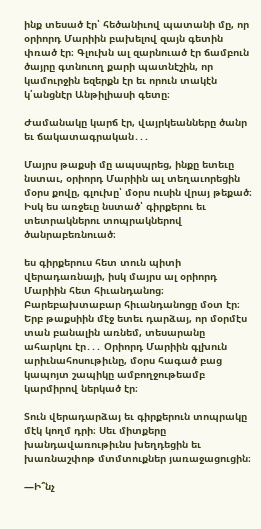ինք տեսած էր՝ հեծանիւով պատանի մը, որ օրիորդ Մարիին բախելով զայն գետին փռած էր։ Գլուխն ալ զարնուած էր ճամբուն ծայրը գտնուող քարի պատնէշին, որ կամուրջին եզերքն էր եւ որուն տակէն կ՛անցնէր Անթիլիասի գետը։

Ժամանակը կարճ էր, վայրկեանները ծանր եւ ճակատագրական․․․

Մայրս թաքսի մը ապսպրեց, ինքը ետեւը նստաւ, օրիորդ Մարիին ալ տեղաւորեցին մօրս քովը, գլուխը՝ մօրս ուսին վրայ թեքած։ Իսկ ես առջեւը նստած՝ գիրքերու եւ տետրակներու տոպրակներով ծանրաբեռնուած։

ես գիրքերուս հետ տուն պիտի վերադառնայի, իսկ մայրս ալ օրիորդ Մարիին հետ հիւանդանոց։ Բարեբախտաբար հիւանդանոցը մօտ էր։ Երբ թաքսիին մէջ ետեւ դարձայ, որ մօրմէս տան բանալին առնեմ, տեսարանը ահարկու էր․․․ Օրիորդ Մարիին գլխուն արիւնահոսութիւնը, մօրս հագած բաց կապոյտ շապիկը ամբողջութեամբ կարմիրով ներկած էր։

Տուն վերադարձայ եւ գիրքերուն տոպրակը մէկ կողմ դրի։ Սեւ միտքերը խանդավառութիւնս խեղդեցին եւ խառնաշփոթ մտմտուքներ յառաջացուցին։

—Ի՞նչ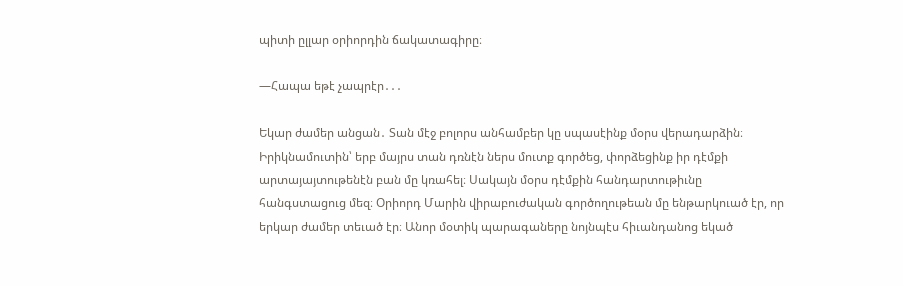պիտի ըլլար օրիորդին ճակատագիրը։

—Հապա եթէ չապրէր․․․

Եկար ժամեր անցան․ Տան մէջ բոլորս անհամբեր կը սպասէինք մօրս վերադարձին։ Իրիկնամուտին՝ երբ մայրս տան դռնէն ներս մուտք գործեց, փորձեցինք իր դէմքի արտայայտութենէն բան մը կռահել։ Սակայն մօրս դէմքին հանդարտութիւնը հանգստացուց մեզ։ Օրիորդ Մարին վիրաբուժական գործողութեան մը ենթարկուած էր, որ երկար ժամեր տեւած էր։ Անոր մօտիկ պարագաները նոյնպէս հիւանդանոց եկած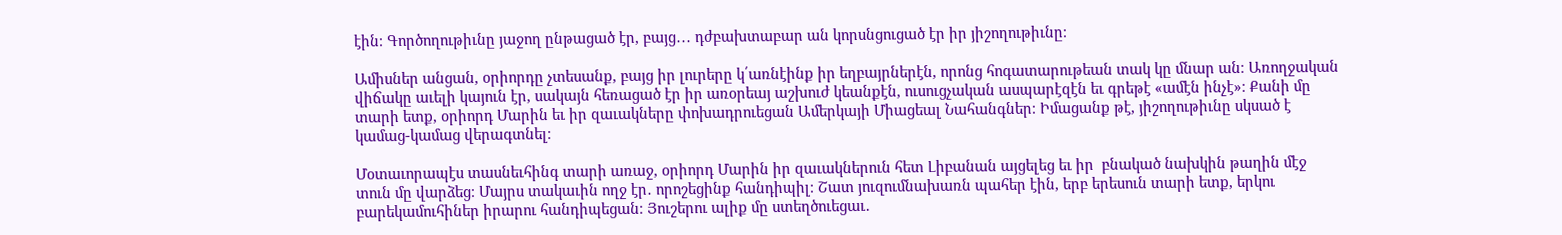էին։ Գործողութիւնը յաջող ընթացած էր, բայց․․․ դժբախտաբար ան կորսնցուցած էր իր յիշողութիւնը։

Ամիսներ անցան, օրիորդը չտեսանք, բայց իր լուրերը կ՛առնէինք իր եղբայրներէն, որոնց հոգատարութեան տակ կը մնար ան։ Առողջական վիճակը աւելի կայուն էր, սակայն հեռացած էր իր առօրեայ աշխուժ կեանքէն, ուսուցչական ասպարէզէն եւ գրեթէ «ամէն ինչէ»։ Քանի մը տարի ետք, օրիորդ Մարին եւ իր զաւակները փոխադրուեցան Ամերկայի Միացեալ Նահանգներ։ Իմացանք թէ, յիշողութիւնը սկսած է կամաց-կամաց վերագտնել։

Մօտաւորապէս տասնեւհինգ տարի առաջ, օրիորդ Մարին իր զաւակներուն հետ Լիբանան այցելեց եւ իր  բնակած նախկին թաղին մէջ տուն մը վարձեց։ Մայրս տակաւին ողջ էր․ որոշեցինք հանդիպիլ։ Շատ յուզումնախառն պահեր էին, երբ երեսուն տարի ետք, երկու բարեկամուհիներ իրարու հանդիպեցան։ Յուշերու ալիք մը ստեղծուեցաւ․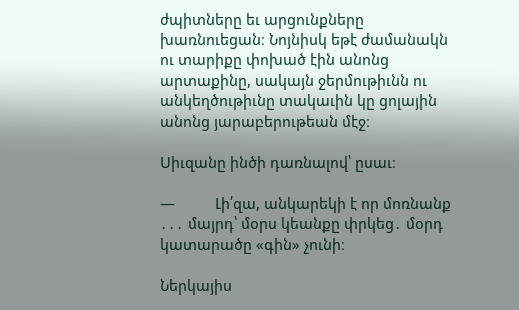ժպիտները եւ արցունքները խառնուեցան։ Նոյնիսկ եթէ ժամանակն ու տարիքը փոխած էին անոնց արտաքինը, սակայն ջերմութիւնն ու անկեղծութիւնը տակաւին կը ցոլային անոնց յարաբերութեան մէջ։

Սիւզանը ինծի դառնալով՝ ըսաւ։

—          Լի՛զա, անկարեկի է որ մոռնանք ․․․ մայրդ՝ մօրս կեանքը փրկեց․ մօրդ կատարածը «գին» չունի։

Ներկայիս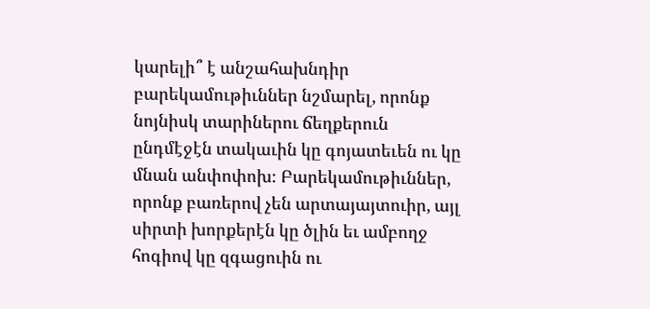կարելի՞ է անշահախնդիր բարեկամութիւններ նշմարել, որոնք նոյնիսկ տարիներու ճեղքերուն ընդմէջէն տակաւին կը գոյատեւեն ու կը մնան անփոփոխ։ Բարեկամութիւններ, որոնք բառերով չեն արտայայտուիր, այլ սիրտի խորքերէն կը ծլին եւ ամբողջ հոգիով կը զգացուին ու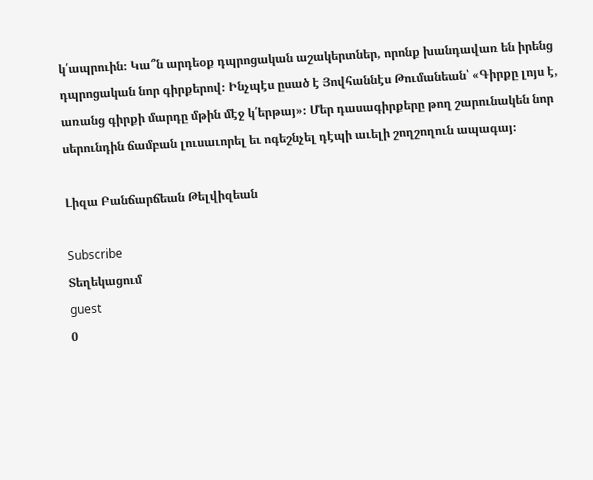կ՛ապրուին։ Կա՞ն արդեօք դպրոցական աշակերտներ, որոնք խանդավառ են իրենց դպրոցական նոր գիրքերով։ Ինչպէս ըսած է Յովհաննէս Թումանեան՝ «Գիրքը լոյս է, առանց գիրքի մարդը մթին մէջ կ՛երթայ»։ Մեր դասագիրքերը թող շարունակեն նոր սերունդին ճամբան լուսաւորել եւ ոգեշնչել դէպի աւելի շողշողուն ապագայ։

Լիզա Բանճարճեան Թելվիզեան

Subscribe
Տեղեկացում
guest
0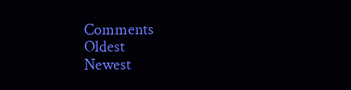Comments
Oldest
Newest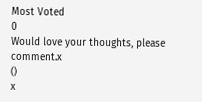Most Voted
0
Would love your thoughts, please comment.x
()
x